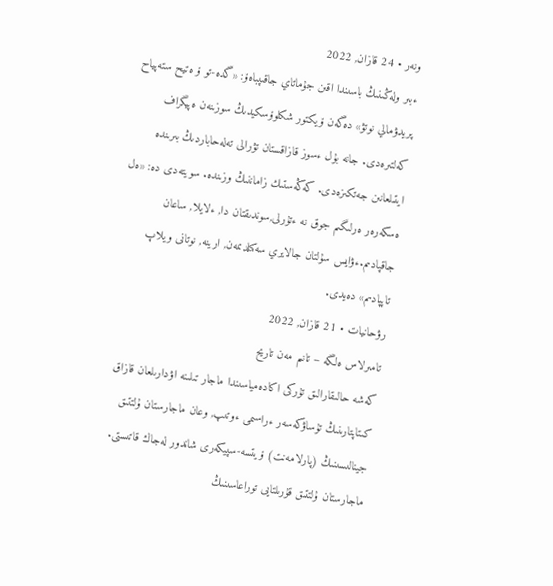ونەر • 24 قازان, 2022
ءبىر ولەڭىنىڭ باسىندا اقىن جۇماتاي جاقىپباەۆ: «گدە-تو ۆ ەتيح ستەپياح پريدۋمالي نوتۋ» دەگەن ۆيكتور شكلوۆسكيدىڭ سوزىنەن ەپيگراف كەلتىرەدى. جانە بۇل ءسوز قازاقستان تۋرالى تەلەحاباردىڭ بىرىندە ايتىلعانىن جەتكىزەدى. كەڭەستىك زاماننىڭ وزىندە. سويتەدى دە: «ەل ەسكەرەر ەرلىگىم جوق نە ءتۇرلى,سوندىقتان دا, ءلايلا, ساعان جاقپادىم.ءۋايس سۇلتان جالايري سەكىلدىمەن, ارينە, نوتانى ويلاپ تاپپادىم» دەيدى.
رۋحانيات • 21 قازان, 2022
تامىرلاس ەلگە – تانىم مەن تاريح
كەشە حالىقارالىق تۇركى اكادەمياسىندا ماجار تىلىنە اۋدارىلعان قازاق كىتاپتارىنىڭ تۇساۋكەسەر ءراسىمى ءوتىپ, وعان ماجارستان ۇلتتىق جينالىسىنىڭ (پارلامەنت) ۆيتسە-سپيكەرى شاندور لەجاك قاتىستى. ماجارستان ۇلتتىق قۇرىلتايى توراعاسىنىڭ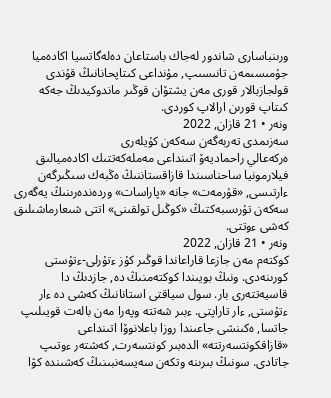ورىنباسارى شاندور لەجاك باستاعان دەلەگاتسيا اكادەميا جۇمىسىمەن تانىسىپ, مۇنداعى كىتاپحانانىڭ قۇندى قولجازبالار قورى مەن يشتۆان قوڭىر ماندوكيدىڭ جەكە كىتاپ قورىن ارالاپ كوردى.
ونەر • 21 قازان, 2022
سەزىمدى تەربەگەن سەكەن كۇيلەرى
ەركەعالي راحماديەۆ اتىنداعى مەملەكەتتىك اكادەميالىق فيلارمونيا ساحناسىندا قازاقستاننىڭ ەڭبەك سىڭىرگەن ءارتىسى, «قۇرمەت» جانە «پاراسات» وردەندەرىنىڭ يەگەرى سەكەن تۇرىسبەكتىڭ «كوڭىل تولقىنى» اتتى شىعارماشىلىق كەشى ءوتتى.
ونەر • 21 قازان, 2022
كوكتەم مەن جازعا قاراعاندا قوڭىر كۇز ءتۇرلى-ءتۇستى كورىنەدى. ونىڭ بويىندا كوكتەمنىڭ دە, جازدىڭ دا قاسيەتتەرى بار. سول سياقتى استانانىڭ كەشى دە ءار ءتۇستى, ءار تاراپتى. ءبىر شەتتە وپەرا مەن بالەت قويىلىپ جاتسا, ەكىنشى جاعىندا روزا باعلانوۆا اتىنداعى «قازاقكونتسەرتتە» الدەبىر كونتسەرت, كەشتەر ءوتىپ جاتادى. سونىڭ بىرىنە وتكەن سەيسەنبىنىڭ كەشىندە كۋا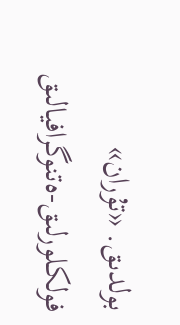بولدىق. «تۇران» فولكلورلىق-ەتنوگرافيالىق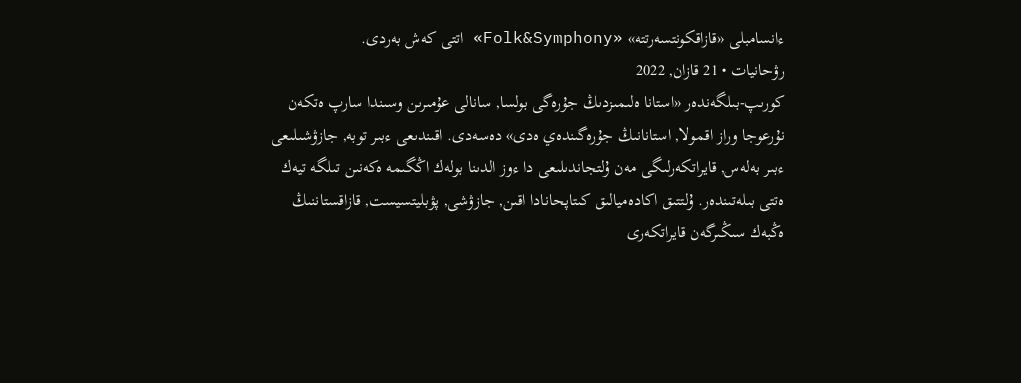ءانسامبلى «قازاقكونتسەرتتە» «Folk&Symphony» اتتى كەش بەردى.
رۋحانيات • 21 قازان, 2022
كورىپ-بىلگەندەر «استانا ەلىمىزدىڭ جۇرەگى بولسا, سانالى عۇمىرىن وسىندا سارپ ەتكەن نۇرعوجا وراز اقمولا, استانانىڭ جۇرەگىندەي ەدى» دەسەدى. اقىندىعى ءبىر توبە, جازۋشىلىعى ءبىر بەلەس, قايراتكەرلىگى مەن ۇلتجاندىلىعى دا ءوز الدىنا بولەك اڭگىمە ەكەنىن تىلگە تيەك ەتتى بىلەتىندەر. ۇلتتىق اكادەميالىق كىتاپحانادا اقىن, جازۋشى, پۋبليتسيست, قازاقستاننىڭ ەڭبەك سىڭىرگەن قايراتكەرى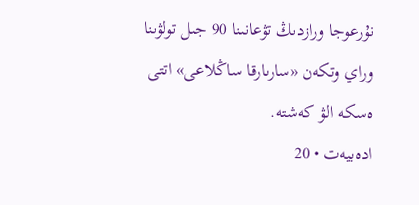نۇرعوجا ورازدىڭ تۋعانىنا 90 جىل تولۋىنا وراي وتكەن «سارىارقا ساڭلاعى» اتتى ەسكە الۋ كەشتە.
ادەبيەت • 20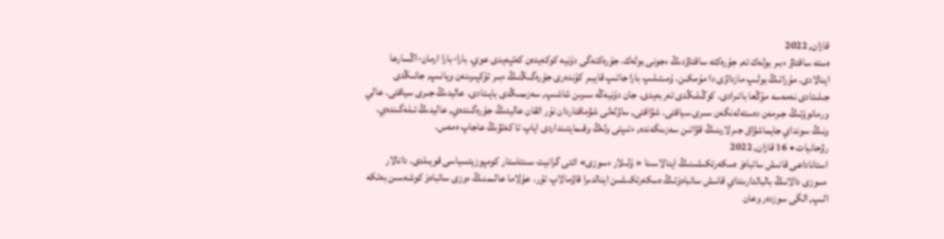قازان, 2022
ەستە ساقتاۋ ءبىر بولەك تە, جۇرەكتە ساقتاۋدىڭ ءجونى بولەك. جۇرەكتەگى دۇنيە كوكەيدەن كەتپەيدى عوي. بارا-بارا ارمان-اڭسارعا اينالادى. مۇراتىڭ بولىپ مازداۋى دا مۇمكىن. ۇمىتىلىپ بارا جاتىپ قايبىر كۇندەرى جۇرەگىڭنىڭ ءبىر تۇكپىرىنەن ويانىپ, جانىڭدى جىلىتادى نەمەسە مۇڭعا باتىرادى. كوڭىلىڭدى تەربەيدى. جان دۇنيەڭە سىرىن شاشىپ, سەزىمىڭدى بايىتادى. عاليدىڭ جىرى سياقتى. عالي ورمانوۆتىڭ جىرمەن دەستەلەنگەن سىرى سياقتى. شۋاقتى, ساۋلەلى شۋماقتاردان نۇر اتقان عاليدىڭ جۇرەگىندەي, عاليدىڭ تىلەگىندەي. ونىڭ سونداي جايماشۋاق جىرلارىنىڭ قۋاتىن سەزىنگەندە, ءتىپتى ولەڭ وقىمايتىنداردى اياپ تا كەتۋىڭ عاجاپ ەمەس.
رۋحانيات • 16 قازان, 2022
استاناداعى قانىش ساتباەۆ ەسكەرتكىشىنىڭ اينالاسىنا « ۇلىلار ءسوزى» اتتى گرانيت سىنتاستار كومپوزيتسياسى قويىلدى. دانالار ءسوزى دالانىڭ بالبالدارىنداي قانىش ساتباەۆتىڭ ەسكەرتكىشىن اينالدىرا قاۋمالاپ تۇر. عۇلاما عالىمنىڭ ءوزى ساتباەۆ كوشەسىن بەتكە الىپ, الگى سوزدەر وعان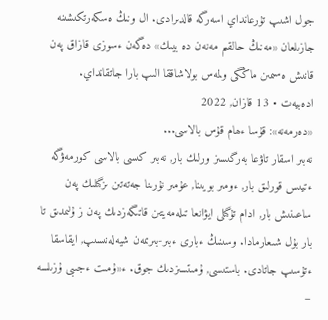جول اشىپ تۇرعانداي اسەرگە قالدىرادى. ال ونىڭ ەسكەرتكىشىنە جازىلعان «مەنىڭ حالقىم مەنەن دە بيىك» دەگەن ءسوزى قازاق پەن قانىش ەسىمىن ماڭگى ولمەس بولاشاققا الىپ بارا جاتقانداي.
ادەبيەت • 13 قازان, 2022
«دەرمەنە»: قۇسا ءھام قۇس بالاسى...
نەبىر اسقار تاۋعا بەرگىسىز ورلىك بار, نەبىر كىسى بالاسى كورمەۋگە ءتيىس قورلىق بار, ءومىر بويىنا, عۇمىر نۇرىنا جەتەتىن ىزگىلىك پەن ساعىنىش بار, ادام تۇگىلى ايۋانعا تىلەمەيتىن قاتىگەزدىك پەن ز ۇلىمدىق تا بار بۇل شىعارمادا. وسىنىڭ ءبارى ءبىر-بىرىمەن شيەلەنىسىپ, ايقاسقا ءتۇسىپ جاتادى. باستىسى, ۇمىتسىزدىك جوق. ء«ۇمىت ءجىبى ۇزىلسە –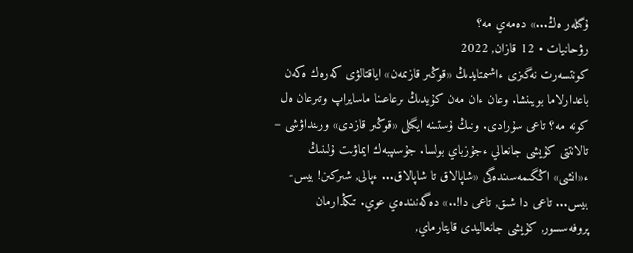ۇگىلەر ەڭ...» دەمەي مە؟
رۋحانيات • 12 قازان, 2022
كونتسەرت نەگىزى ءاشىمتايدىڭ «قوڭىر قازىمەن» اياقتالۋى كەرەك ەكەن باعدارلاما بويىنشا. وعان ءان مەن كۇيدىڭ ىرعاعىنا ماسايراپ وتىرعان ەل كونە مە؟ تاعى سۇرادى. ونىڭ ۇستىنە ايگىلى «قوڭىر قازدى» ورىنداۋشى – تالانتتى كۇيشى جانعالي ءجۇزباي بولسا. جۇسىپبەك ايماۋىت ۇلىنىڭ ء«انشى» اڭگىمەسىندەگى «شاپالاق تا شاپالاق... ءپالى, شىركىن! بيس-بيس... تاعى دا شىق, تاعى دا!..» دەگەنىندەي عوي. تىڭدارمان پروفەسسور, كۇيشى جانعاليدى قايتارماي,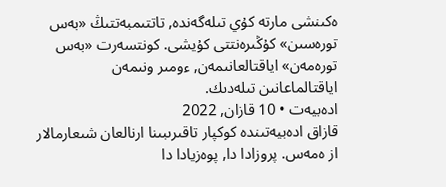ەكىنشى مارتە كۇي تىلەگەندە, تاتتىمبەتتىڭ «بەس تورەسىن» كۇڭىرەنتتى كۇيشى. كونتسەرت «بەس تورەمەن» اياقتالعانىمەن, ءومىر ونىمەن اياقتالماعانىن تىلەدىك.
ادەبيەت • 10 قازان, 2022
قازاق ادەبيەتىندە كوكپار تاقىرىبىنا ارنالعان شىعارمالار از ەمەس. پروزادا دا, پوەزيادا دا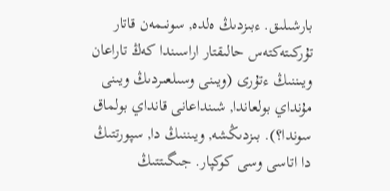بارشىلىق. ءبىزدىڭ ەلدە, سونىمەن قاتار تۇركىتەكتەس حالىقتار اراسىندا كەڭ تاراعان ويىننىڭ ءتۇرى (ويىنى وسىلعىردىڭ ويىنى مۇنداي بولعاندا, شىنداعانى قانداي بولماق سوندا؟). بىزدىڭشە, ويىننىڭ دا, سپورتتىڭ دا اتاسى وسى كوكپار. جىگىتتىڭ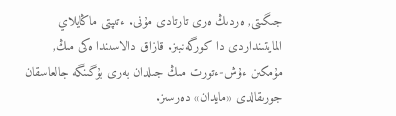جىگىتى, ەردىڭ ەرى تارتادى مۇنى. ءتىپتى ماڭايلاي المايتىنداردى دا كورگەنبىز. قازاق دالاسىندا ەكى مىڭ, مۇمكىن ءۇش-ءتورت مىڭ جىلدان بەرى بۇگىنگە جالعاسقان جورىقالدى «مايدان» دەرسىز.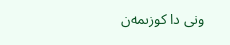ونى دا كوزىمەن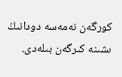كورگەن نەمەسە دودانىڭ ىشىنە كىرگەن بىلەدى.